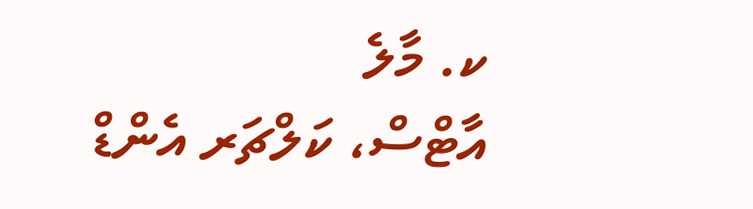ކ. މާލެ
އާޓްސް، ކަލްޗަރ އެންޑް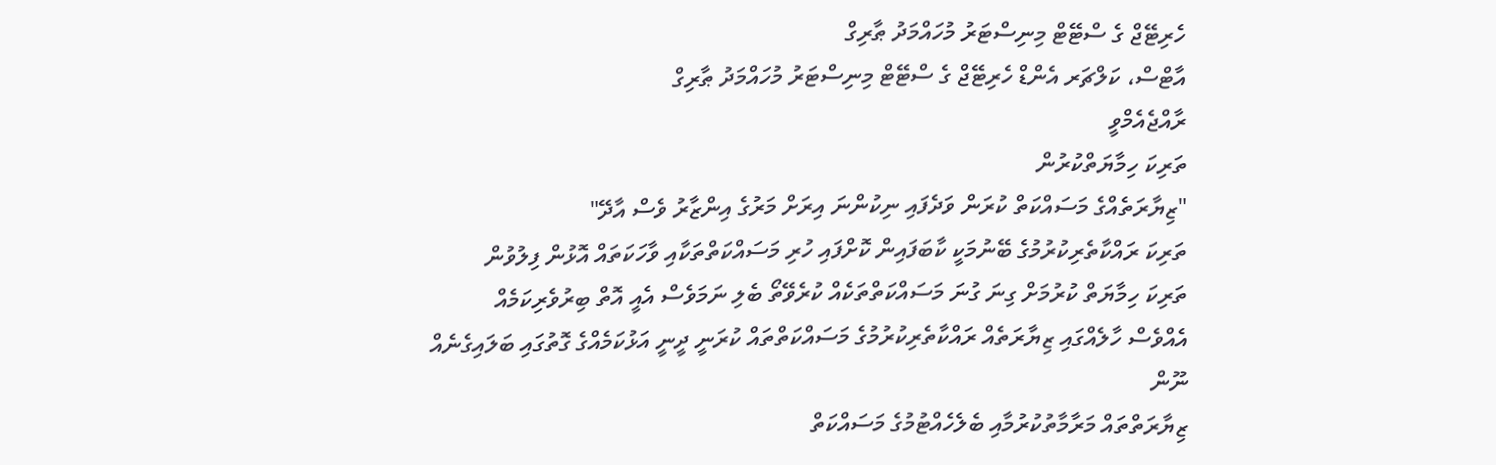ހެރިޓޭޖް ގެ ސްޓޭޓް މިނިސްޓަރު މުހައްމަދު ޠާރިގް
އާޓްސް، ކަލްޗަރ އެންޑް ހެރިޓޭޖް ގެ ސްޓޭޓް މިނިސްޓަރު މުހައްމަދު ޠާރިގް
ރާއްޖެއެމްވީ
ތަރިކަ ހިމާޔަތްކުރުން
"ޒިޔާރަތެއްގެ މަސައްކަތް ކުރަން ވަދެފައި ނިކުންނަ އިރަށް މަރުގެ އިންޒާރު ވެސް އާދޭ"
ތަރިކަ ރައްކާތެރިކުރުމުގެ ބޭނުމަކީ ކާބަފައިން ކޮށްފައި ހުރި މަސައްކަތްތަކާއި ވާހަކަތައް އޮޅުން ފިލުވުން
ތަރިކަ ހިމާޔަތް ކުރުމަށް ގިނަ ގުނަ މަސައްކަތްތަކެއް ކުރެވޭތޯ ބެލި ނަމަވެސް އެއީ އޮތް ބިރުވެރިކަމެއް
އެއްވެސް ހާލެއްގައި ޒިޔާރަތެއް ރައްކާތެރިކުރުމުގެ މަސައްކަތްތައް ކުރަނީ ދީނީ އަޅުކަމެއްގެ ގޮތުގައި ބަލައިގެނެއް ނޫން
ޒިޔާރަތްތައް މަރާމާތުކުރުމާއި ބެލެހެއްޓުމުގެ މަސައްކަތް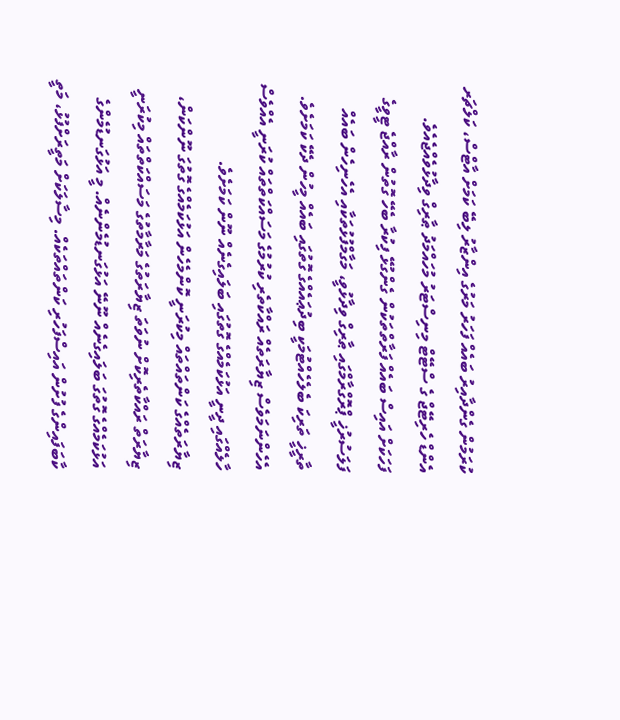ކުރަމުން ގެންދާއިރު ބައެއް ފަހަރު މަރުގެ އިންޒާރު ލިބޭ ކަމަށް އާޓްސް، ކަލްޗަރ އެންޑް ހެރިޓޭޖް ގެ ސްޓޭޓް މިނިސްޓަރު މުހައްމަދު ޠާރިގް ވިދާޅުވެއްޖެއެވެ.
ފަހަކަށް އައިސް ބައެއް ފަރާތްތަކުން ގެންގުޅޭ ފިކުރާ ބެހޭ ގޮތުން ރާއްޖެ ޓީވީގެ ފަލަސުރުޚީ ޕްރޮގްރާމްގައި ޠާރިގް ވިދާޅުވީ، މަގާމްފުޅުތަކާއި އެހެނިހެން ބައެއް ތާރީޚީ ތަރިކަ ބެލެހެއްޓުމަކީ ބިދުޢައެއްގެ ގޮތުގައި ބައެއް މީހުން ދެކޭ ކަމަށެވެ. އެހެންނަމަވެސް ޒިޔާރަތެއް ރައްކާތެރި ކުރުމުގެ މަސައްކަތްތައް ކުރަނީ އެއްވެސް ހާލެއްގައި ދީނީ އަޅުކަމެއްގެ ގޮތުގައި ބަލައިގެނެއް ނޫން ކަމަށެވެ.
ޒިޔާރަތެއްގެ ކަންތައްތައް މިކުރަނީ ކޮންމެހެން އަޅުކަމެއްގެ ގޮތުގަ ނޫންކަން، ޒިޔާރަތް ރައްކާތެރިކޮށް ނުވަތަ ޒިޔާރަތުގެ މަރާމާތުގެ މަސައްކަތްތައް މިކުރަނީ އަޅުކަމެއްގެ ގޮތުގަ ބަލައިގެނެއް ނޫނޭ އަޅުގަނޑުމެންނެއް. މީ އަޅުގަނޑުމެންގެ ކާބަފައިންގެ ފުށުން އައިސްފަހުރި ކަންތައްތަކެއް. މިސާލަކަށް މަތީރަށްފުޅު، މަތީ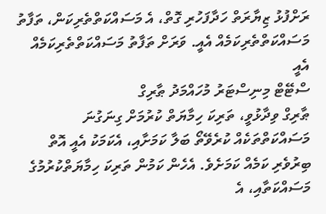ރަށްފުޅު ޒިޔާރަތް ހަދާފަހުރި ގޮތް، އެ މަސައްކަތްތެރިކަން، ތަފާތު މަސައްކަތްތެރިކަމެއް އެއީ. ވަރަށް ތަފާތު މަސައްކަތްތެރިކަމެއް އެއީ
ސްޓޭޓް މިނިސްޓަރު މުހައްމަދު ޠާރިގް
ޠާރިގް ވިދާޅުވީ، ތަރިކަ ހިމާޔަތް ކުރުމަށް ގިނަގުނަ މަސައްކަތްތަކެއް ކުރެވޭތޯ ބަލާ ކަމަށާއި، އެކަމަކު އެއީ އޮތް ބިރުވެރި ކަމެއް ކަމަށެވެ. އެހެން ކަމުން ތަރިކަ ހިމާޔަތްކުރުމުގެ މަސައްކަތާއި، އެ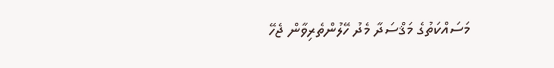މަސައްކަތުގެ މަޤްސަދާ މެދު ހޭލުންތެރިވާން ޖެހޭ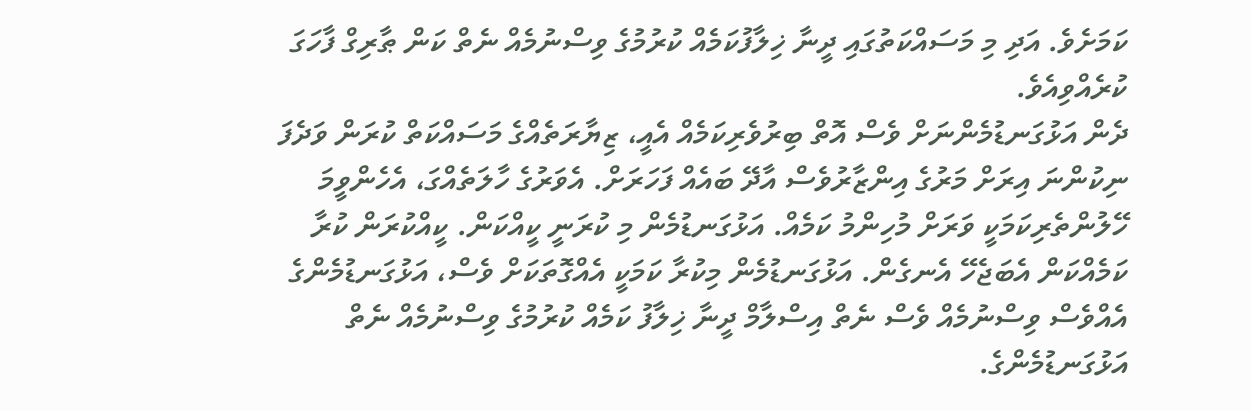ކަމަށެވެ. އަދި މި މަސައްކަތުގައި ދީނާ ޚިލާފުކަމެއް ކުރުމުގެ ވިސްނުމެއް ނެތް ކަން ޠާރިގް ފާހަގަ ކުރެއްވިއެވެ.
ދެން އަޅުގަނޑުމެންނަށް ވެސް އޮތް ބިރުވެރިކަމެއް އެއީ، ޒިޔާރަތެއްގެ މަސައްކަތް ކުރަން ވަދެފަ ނިކުންނަ އިރަށް މަރުގެ އިންޒާރުވެސް އާދޭ ބައެއް ފަހަރަށް. އެވަރުގެ ހާލަތެއްގަ، އެހެންވީމަ ހޭލުންތެރިކަމަކީ ވަރަށް މުހިންމު ކަމެއް. އަޅުގަނޑުމެން މި ކުރަނީ ކީއްކަން. ކީއްކުރަން ކުރާ ކަމެއްކަން އެބަޖެހޭ އެނގެން. އަޅުގަނޑުމެން މިކުރާ ކަމަކީ އެއްގޮތަކަށް ވެސް، އަޅުގަނޑުމެންގެ އެއްވެސް ވިސްނުމެއް ވެސް ނެތް އިސްލާމް ދީނާ ޚިލާފު ކަމެއް ކުރުމުގެ ވިސްނުމެއް ނެތް އަޅުގަނޑުމެންގެ.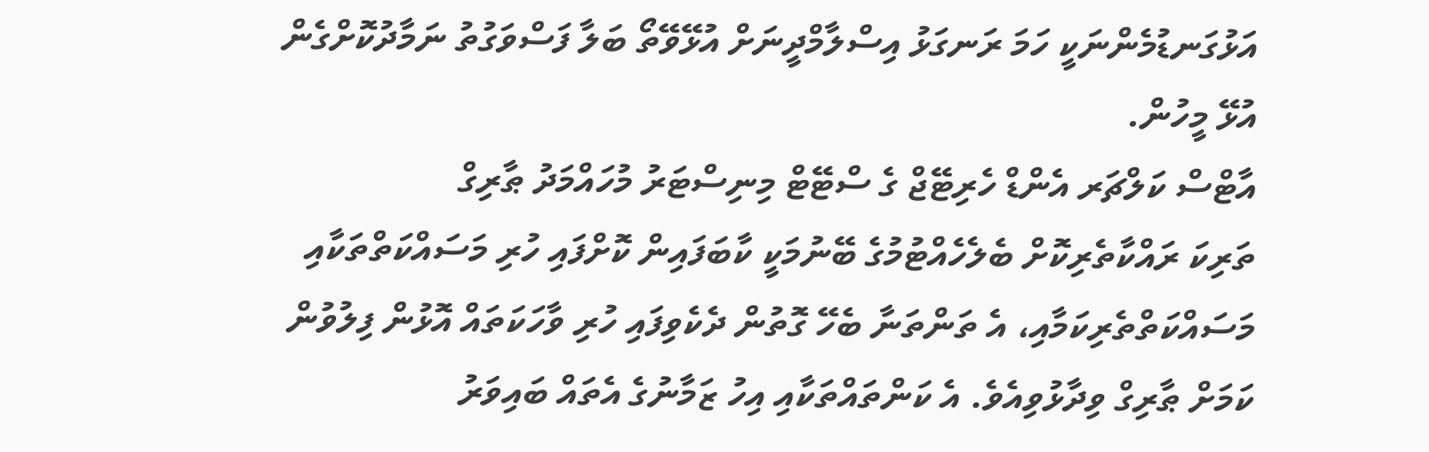އަޅުގަނޑުމެންނަކީ ހަމަ ރަނގަޅު އިސްލާމްދީނަށް އުޅޭވޭތޯ ބަލާ ފަސްވަގުތު ނަމާދުކޮށްގެން އުޅޭ މީހުން.
އާޓްސް ކަލްޗަރ އެންޑް ހެރިޓޭޖް ގެ ސްޓޭޓް މިނިސްޓަރު މުހައްމަދު ޠާރިގް
ތަރިކަ ރައްކާތެރިކޮށް ބެލެހެއްޓުމުގެ ބޭނުމަކީ ކާބަފައިން ކޮށްފައި ހުރި މަސައްކަތްތަކާއި މަސައްކަތްތެރިކަމާއި، އެ ތަންތަނާ ބެހޭ ގޮތުން ދެކެވިފައި ހުރި ވާހަކަތައް އޮޅުން ފިލުވުން ކަމަށް ޠާރިގް ވިދާޅުވިއެވެ. އެ ކަންތައްތަކާއި އިހު ޒަމާނުގެ އެތައް ބައިވަރު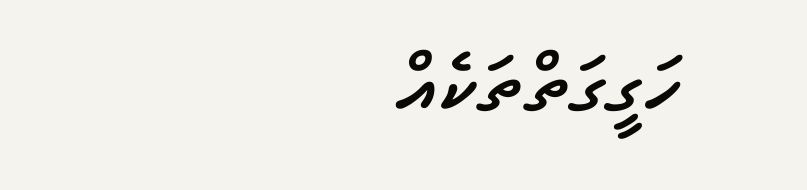ހަގީގަތްތަކެއް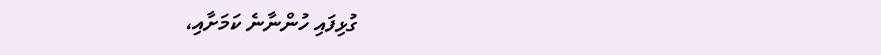ގުޅިފައި ހުންނާނެ ކަމަށާއި،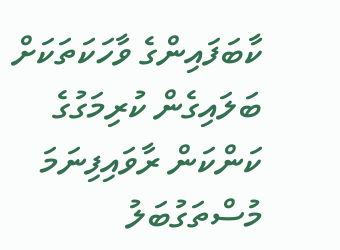ކާބަފައިންގެ ވާހަކަތަކަށް ބަލައިގެން ކުރިމަގުގެ ކަންކަން ރާވައިފިނަމަ މުސްތަގުބަލު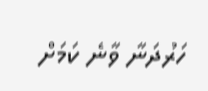ހަރުދަނާ ވާނެ ކަމަށް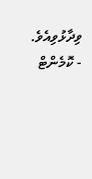ވިދާޅުވިއެވެ.
- ކޮމެންޓް